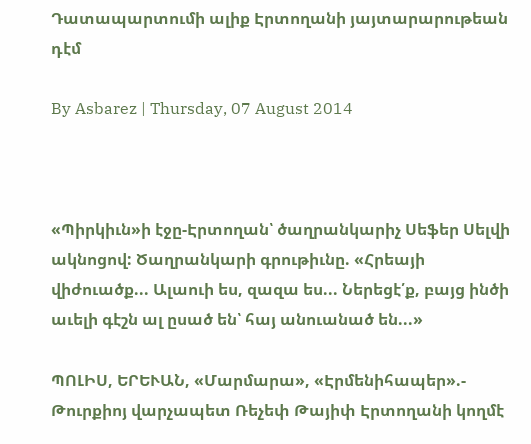Դատապարտումի ալիք Էրտողանի յայտարարութեան դէմ

By Asbarez | Thursday, 07 August 2014



«Պիրկիւն»ի էջը-Էրտողան՝ ծաղրանկարիչ Սեֆեր Սելվի ակնոցով: Ծաղրանկարի գրութիւնը. «Հրեայի վիժուածք... Ալաուի ես, զազա ես... Ներեցէ՛ք, բայց ինծի աւելի գէշն ալ ըսած են՝ հայ անուանած են...»

ՊՈԼԻՍ, ԵՐԵՒԱՆ, «Մարմարա», «Էրմենիհապեր».- Թուրքիոյ վարչապետ Ռեչեփ Թայիփ Էրտողանի կողմէ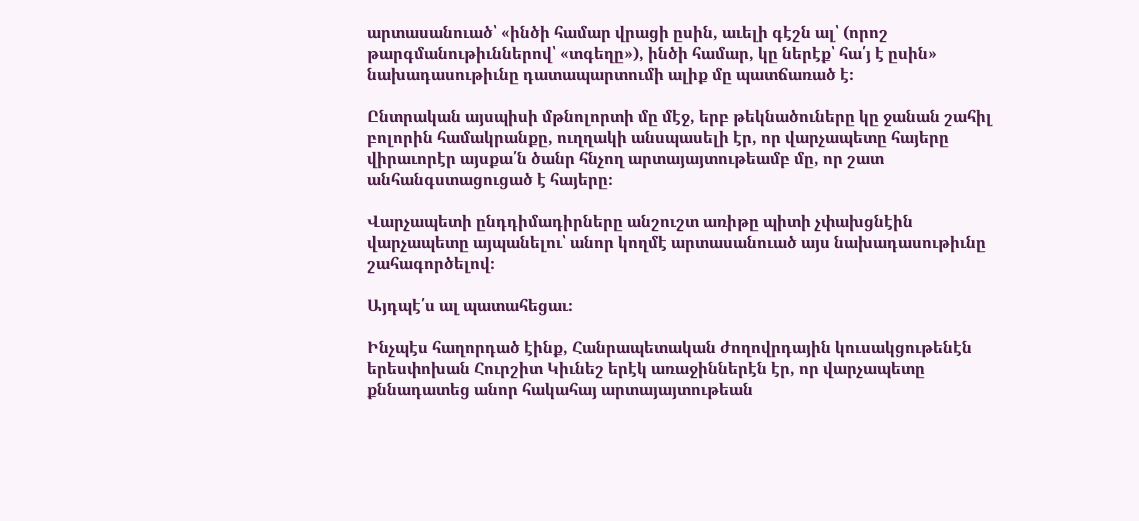արտասանուած՝ «ինծի համար վրացի ըսին, աւելի գէշն ալ՝ (որոշ թարգմանութիւններով՝ «տգեղը»), ինծի համար, կը ներէք՝ հա՛յ է ըսին» նախադասութիւնը դատապարտումի ալիք մը պատճառած է։

Ընտրական այսպիսի մթնոլորտի մը մէջ, երբ թեկնածուները կը ջանան շահիլ բոլորին համակրանքը, ուղղակի անսպասելի էր, որ վարչապետը հայերը վիրաւորէր այսքա՛ն ծանր հնչող արտայայտութեամբ մը, որ շատ անհանգստացուցած է հայերը։

Վարչապետի ընդդիմադիրները անշուշտ առիթը պիտի չփախցնէին վարչապետը այպանելու՝ անոր կողմէ արտասանուած այս նախադասութիւնը շահագործելով։

Այդպէ՛ս ալ պատահեցաւ։

Ինչպէս հաղորդած էինք, Հանրապետական ժողովրդային կուսակցութենէն երեսփոխան Հուրշիտ Կիւնեշ երէկ առաջիններէն էր, որ վարչապետը քննադատեց անոր հակահայ արտայայտութեան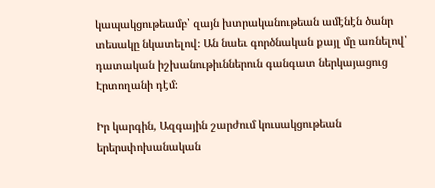կապակցութեամբ՝ զայն խտրականութեան ամէնէն ծանր տեսակը նկատելով։ Ան նաեւ գործնական քայլ մը առնելով՝ դատական իշխանութիւններուն գանգատ ներկայացուց Էրտողանի դէմ։

Իր կարգին, Ազգային շարժում կուսակցութեան երերսփոխանական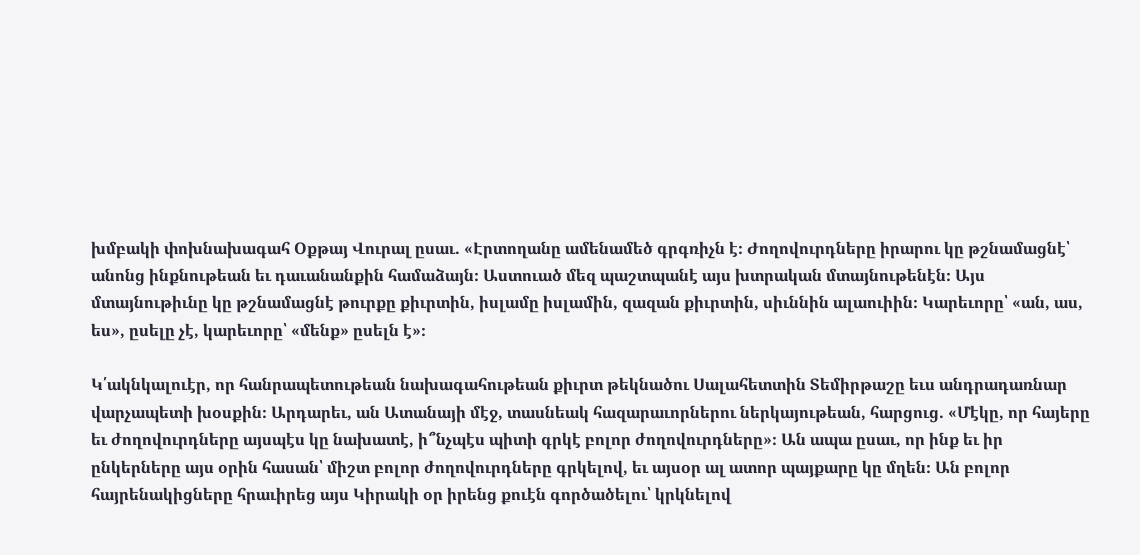խմբակի փոխնախագահ Օքթայ Վուրալ ըսաւ. «Էրտողանը ամենամեծ գրգռիչն է։ Ժողովուրդները իրարու կը թշնամացնէ՝ անոնց ինքնութեան եւ դաւանանքին համաձայն։ Աստուած մեզ պաշտպանէ այս խտրական մտայնութենէն։ Այս մտայնութիւնը կը թշնամացնէ թուրքը քիւրտին, իսլամը իսլամին, զազան քիւրտին, սիւննին ալաուիին։ Կարեւորը՝ «ան, աս, ես», ըսելը չէ, կարեւորը՝ «մենք» ըսելն է»։

Կ՛ակնկալուէր, որ հանրապետութեան նախագահութեան քիւրտ թեկնածու Սալահետտին Տեմիրթաշը եւս անդրադառնար վարչապետի խօսքին։ Արդարեւ, ան Ատանայի մէջ, տասնեակ հազարաւորներու ներկայութեան, հարցուց. «Մէկը, որ հայերը եւ ժողովուրդները այսպէս կը նախատէ, ի՞նչպէս պիտի գրկէ բոլոր ժողովուրդները»։ Ան ապա ըսաւ, որ ինք եւ իր ընկերները այս օրին հասան՝ միշտ բոլոր ժողովուրդները գրկելով, եւ այսօր ալ ատոր պայքարը կը մղեն։ Ան բոլոր հայրենակիցները հրաւիրեց այս Կիրակի օր իրենց քուէն գործածելու՝ կրկնելով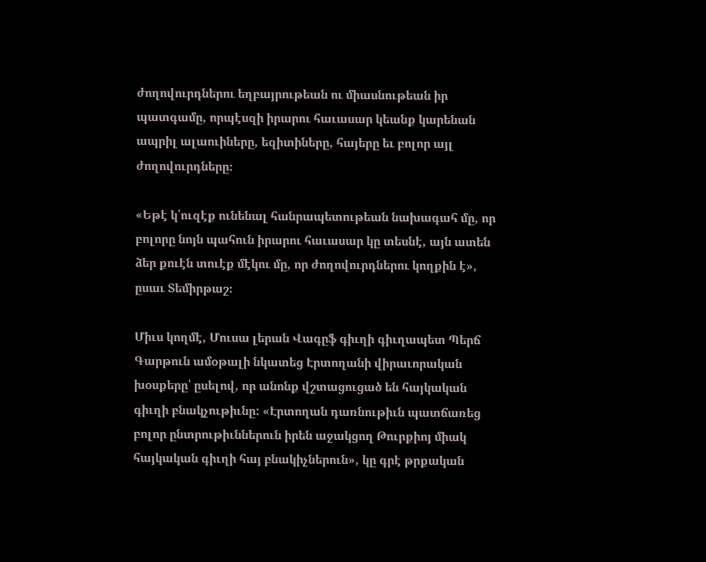ժողովուրդներու եղբայրութեան ու միասնութեան իր պատգամը, որպէսզի իրարու հաւասար կեանք կարենան ապրիլ ալաուիները, եզիտիները, հայերը եւ բոլոր այլ ժողովուրդները։

«Եթէ կ՛ուզէք ունենալ հանրապետութեան նախագահ մը, որ բոլորը նոյն պահուն իրարու հաւասար կը տեսնէ, այն ատեն ձեր քուէն տուէք մէկու մը, որ ժողովուրդներու կողքին է», ըսաւ Տեմիրթաշ։

Միւս կողմէ, Մուսա լերան Վագըֆ գիւղի գիւղապետ Պերճ Գարթուն ամօթալի նկատեց Էրտողանի վիրաւորական խօսքերը՝ ըսելով, որ անոնք վշտացուցած են հայկական գիւղի բնակչութիւնը: «Էրտողան դառնութիւն պատճառեց բոլոր ընտրութիւններուն իրեն աջակցող Թուրքիոյ միակ հայկական գիւղի հայ բնակիչներուն», կը գրէ թրքական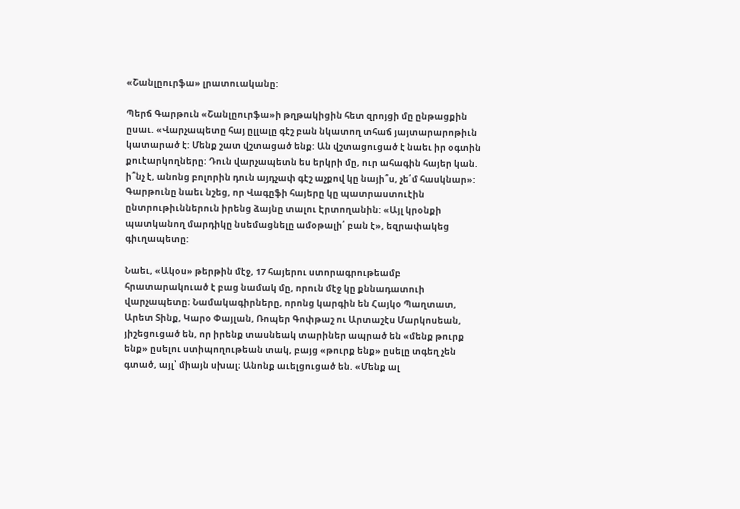«Շանլըուրֆա» լրատուականը:

Պերճ Գարթուն «Շանլըուրֆա»ի թղթակիցին հետ զրոյցի մը ընթացքին ըսաւ. «Վարչապետը հայ ըլլալը գէշ բան նկատող տհաճ յայտարարոթիւն կատարած է: Մենք շատ վշտացած ենք: Ան վշտացուցած է նաեւ իր օգտին քուէարկողները: Դուն վարչապետն ես երկրի մը, ուր ահագին հայեր կան. ի՞նչ է, անոնց բոլորին դուն այդչափ գէշ աչքով կը նայի՞ս, չե՛մ հասկնար»: Գարթունը նաեւ նշեց, որ Վագըֆի հայերը կը պատրաստուէին ընտրութիւններուն իրենց ձայնը տալու Էրտողանին: «Այլ կրօնքի պատկանող մարդիկը նսեմացնելը ամօթալի՛ բան է», եզրափակեց գիւղապետը:

Նաեւ, «Ակօս» թերթին մէջ, 17 հայերու ստորագրութեամբ հրատարակուած է բաց նամակ մը, որուն մէջ կը քննադատուի վարչապետը։ Նամակագիրները, որոնց կարգին են Հայկօ Պաղտատ, Արետ Տինք, Կարօ Փայլան, Ռոպեր Գոփթաշ ու Արտաշէս Մարկոսեան, յիշեցուցած են, որ իրենք տասնեակ տարիներ ապրած են «մենք թուրք ենք» ըսելու ստիպողութեան տակ, բայց «թուրք ենք» ըսելը տգեղ չեն գտած, այլ՝ միայն սխալ։ Անոնք աւելցուցած են. «Մենք ալ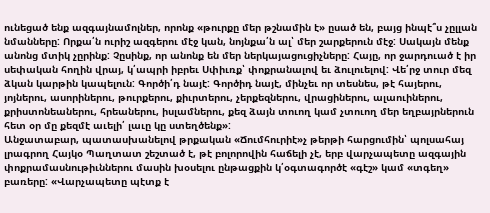ունեցած ենք ազգայնամոլներ, որոնք «թուրքը մեր թշնամին է» ըսած են, բայց ինպէ՞ս չըլլան նմանները: Որքա՛ն ուրիշ ազգերու մէջ կան, նոյնքա՛ն ալ՝ մեր շարքերուն մէջ: Սակայն մենք անոնց մտիկ չըրինք: Չըսինք, որ անոնք են մեր ներկայացուցիչները: Հայը, որ ջարդուած է իր սեփական հողին վրայ, կ՛ապրի իբրեւ Սփիւռք՝ փոքրանալով եւ ձուլուելով: Վե՛րջ տուր մեզ ձկան կարթին կապելուն: Գործի՛դ նայէ: Գործիդ նայէ, մինչեւ որ տեսնես, թէ հայերու, յոյներու, ասորիներու, թուրքերու, քիւրտերու, չերքեզներու, վրացիներու, ալաուիներու, քրիստոնեաներու, հրեաներու, իսլամներու, քեզ ձայն տուող կամ չտուող մեր եղբայրներուն հետ օր մը քեզմէ աւելի՛ լաւը կը ստեղծենք»:
Անջատաբար, պատասխանելով թրքական «Ճումհուրիէ»չ թերթի հարցումին՝ պոլսահայ լրագրող Հայկօ Պաղտատ շեշտած է, թէ բոլորովին հաճելի չէ, երբ վարչապետը ազգային փոքրամասնութիւններու մասին խօսելու ընթացքին կ՛օգտագործէ «գէշ» կամ «տգեղ» բառերը: «Վարչապետը պէտք է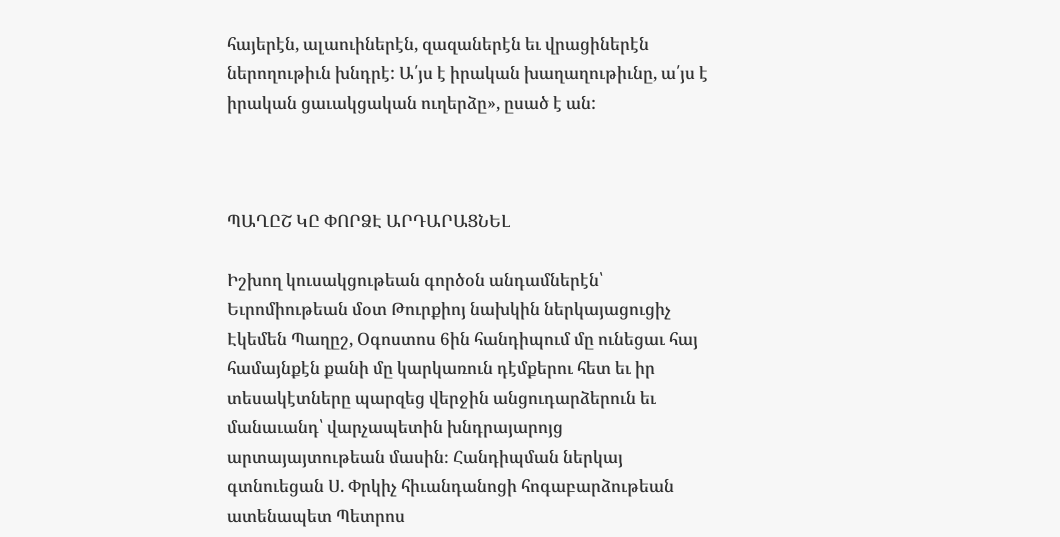հայերէն, ալաուիներէն, զազաներէն եւ վրացիներէն ներողութիւն խնդրէ: Ա՛յս է իրական խաղաղութիւնը, ա՛յս է իրական ցաւակցական ուղերձը», ըսած է ան:



ՊԱՂԸՇ ԿԸ ՓՈՐՁԷ ԱՐԴԱՐԱՑՆԵԼ

Իշխող կուսակցութեան գործօն անդամներէն՝ Եւրոմիութեան մօտ Թուրքիոյ նախկին ներկայացուցիչ Էկեմեն Պաղըշ, Օգոստոս 6ին հանդիպում մը ունեցաւ հայ համայնքէն քանի մը կարկառուն դէմքերու հետ եւ իր տեսակէտները պարզեց վերջին անցուդարձերուն եւ մանաւանդ՝ վարչապետին խնդրայարոյց արտայայտութեան մասին։ Հանդիպման ներկայ գտնուեցան Ս. Փրկիչ հիւանդանոցի հոգաբարձութեան ատենապետ Պետրոս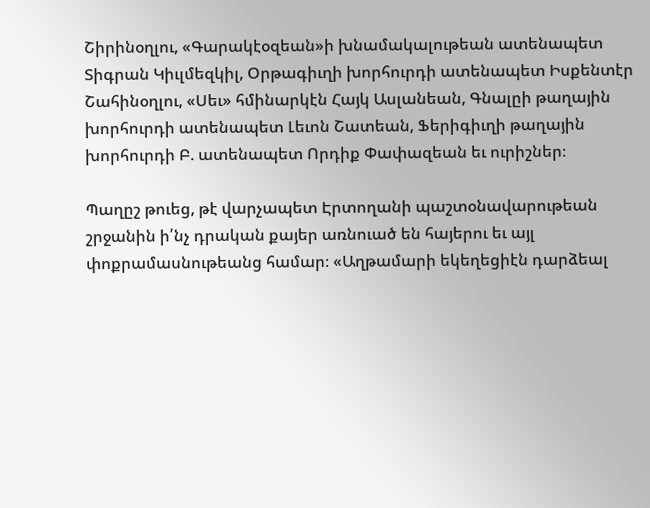Շիրինօղլու, «Գարակէօզեան»ի խնամակալութեան ատենապետ Տիգրան Կիւլմեզկիլ, Օրթագիւղի խորհուրդի ատենապետ Իսքենտէր Շահինօղլու, «Սեւ» հմինարկէն Հայկ Ասլանեան, Գնալըի թաղային խորհուրդի ատենապետ Լեւոն Շատեան, Ֆերիգիւղի թաղային խորհուրդի Բ. ատենապետ Որդիք Փափազեան եւ ուրիշներ։

Պաղըշ թուեց, թէ վարչապետ Էրտողանի պաշտօնավարութեան շրջանին ի՛նչ դրական քայեր առնուած են հայերու եւ այլ փոքրամասնութեանց համար։ «Աղթամարի եկեղեցիէն դարձեալ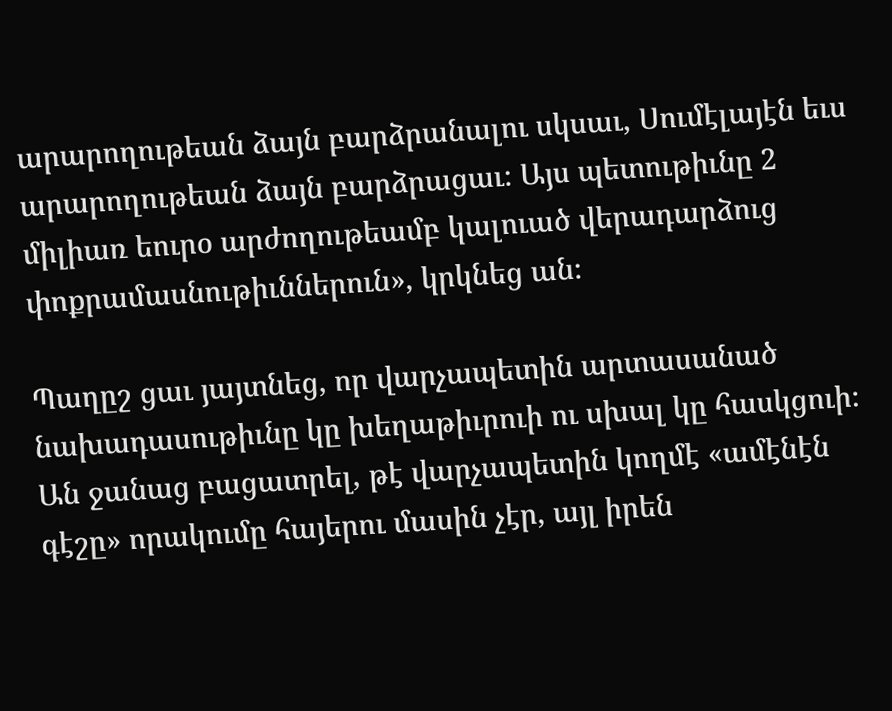արարողութեան ձայն բարձրանալու սկսաւ, Սումէլայէն եւս արարողութեան ձայն բարձրացաւ։ Այս պետութիւնը 2 միլիառ եուրօ արժողութեամբ կալուած վերադարձուց փոքրամասնութիւններուն», կրկնեց ան։

Պաղըշ ցաւ յայտնեց, որ վարչապետին արտասանած նախադասութիւնը կը խեղաթիւրուի ու սխալ կը հասկցուի։ Ան ջանաց բացատրել, թէ վարչապետին կողմէ «ամէնէն գէշը» որակումը հայերու մասին չէր, այլ իրեն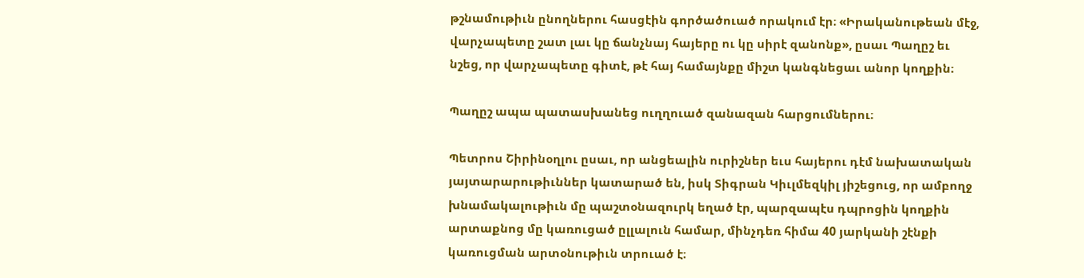թշնամութիւն ընողներու հասցէին գործածուած որակում էր։ «Իրականութեան մէջ, վարչապետը շատ լաւ կը ճանչնայ հայերը ու կը սիրէ զանոնք», ըսաւ Պաղըշ եւ նշեց, որ վարչապետը գիտէ, թէ հայ համայնքը միշտ կանգնեցաւ անոր կողքին։

Պաղըշ ապա պատասխանեց ուղղուած զանազան հարցումներու։

Պետրոս Շիրինօղլու ըսաւ, որ անցեալին ուրիշներ եւս հայերու դէմ նախատական յայտարարութիւններ կատարած են, իսկ Տիգրան Կիւլմեզկիլ յիշեցուց, որ ամբողջ խնամակալութիւն մը պաշտօնազուրկ եղած էր, պարզապէս դպրոցին կողքին արտաքնոց մը կառուցած ըլլալուն համար, մինչդեռ հիմա 40 յարկանի շէնքի կառուցման արտօնութիւն տրուած է։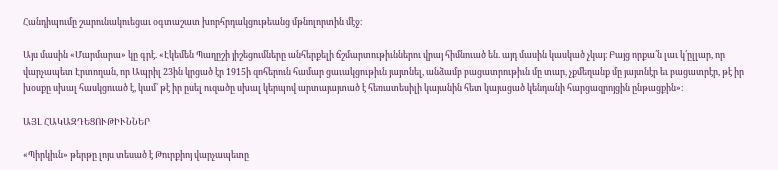Հանդիպումը շարունակուեցաւ օգտաշատ խորհրդակցութեանց մթնոլորտին մէջ։

Այս մասին «Մարմարա» կը գրէ. «Էկեմեն Պաղըշի յիշեցումները անհերքելի ճշմարտութիւններու վրայ հիմնուած են. այդ մասին կասկած չկայ։ Բայց որքա՛ն լաւ կ՛ըլլար, որ վարչապետ Էրտողան, որ Ապրիլ 23ին կրցած էր 1915ի զոհերուն համար ցաւակցութիւն յայտնել, անձամբ բացատրութիւն մը տար, չքմեղանք մը յայտնէր եւ բացատրէր, թէ իր խօսքը սխալ հասկցուած է, կամ՝ թէ իր ըսել ուզածը սխալ կերպով արտայայտած է հեռատեսիլի կայանին հետ կայացած կենդանի հարցազրոյցին ընթացքին»։

ԱՅԼ ՀԱԿԱԶԴԵՑՈՒԹԻՒՆՆԵՐ

«Պիրկիւն» թերթը լոյս տեսած է Թուրքիոյ վարչապետը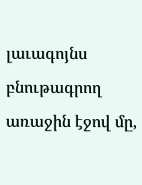լաւագոյնս բնութագրող առաջին էջով մը,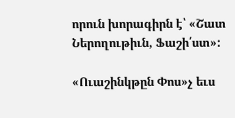որուն խորագիրն է՝ «Շատ Ներողութիւն, Ֆաշի՛ստ»:

«Ուաշինկթըն Փոս»չ եւս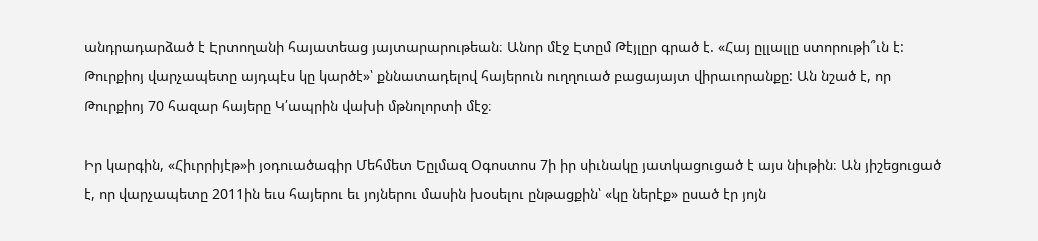անդրադարձած է Էրտողանի հայատեաց յայտարարութեան։ Անոր մէջ Էտըմ Թէյլըր գրած է. «Հայ ըլլալլը ստորութի՞ւն է: Թուրքիոյ վարչապետը այդպէս կը կարծէ»՝ քննատադելով հայերուն ուղղուած բացայայտ վիրաւորանքը: Ան նշած է, որ Թուրքիոյ 70 հազար հայերը Կ՛ապրին վախի մթնոլորտի մէջ։

Իր կարգին, «Հիւրրիյէթ»ի յօդուածագիր Մեհմետ Եըլմազ Օգոստոս 7ի իր սիւնակը յատկացուցած է այս նիւթին։ Ան յիշեցուցած է, որ վարչապետը 2011ին եւս հայերու եւ յոյներու մասին խօսելու ընթացքին՝ «կը ներէք» ըսած էր յոյն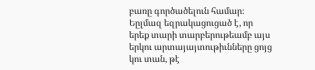բառը գործածելուն համար։ Եըլմազ եզրակացուցած է, որ երեք տարի տարբերութեամբ այս երկու արտայայտութիւնները ցոյց կու տան, թէ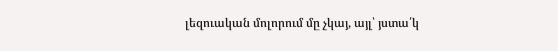լեզուական մոլորում մը չկայ, այլ՝ յստա՛կ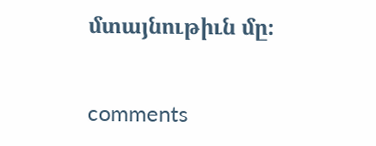մտայնութիւն մը։


comments